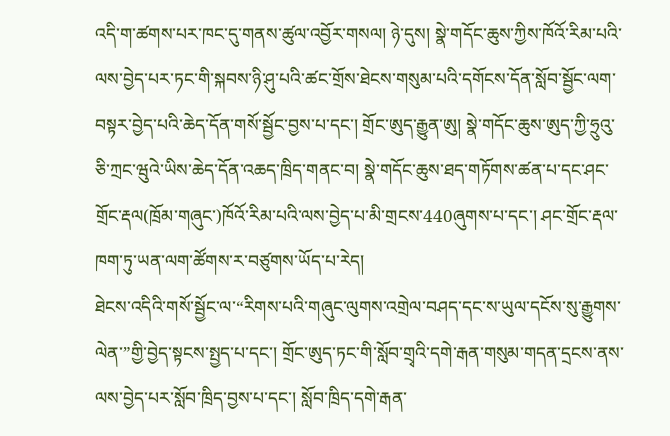འདི་ག་ཚགས་པར་ཁང་དུ་གནས་ཚུལ་འབྱོར་གསལ། ཉེ་དུས། སྣེ་གདོང་ཆུས་ཀྱིས་ཁོའོ་རིམ་པའི་ལས་བྱེད་པར་ཏང་གི་སྐབས་ཉི་ཤུ་པའི་ཚང་གྲོས་ཐེངས་གསུམ་པའི་དགོངས་དོན་སློབ་སྦྱོང་ལག་བསྟར་བྱེད་པའི་ཆེད་དོན་གསོ་སྦྱོང་བྱས་པ་དང་། གྲོང་ཨུད་རྒྱུན་ཨུ། སྣེ་གདོང་ཆུས་ཨུད་ཀྱི་ཧྲུའུ་ཅི་ཀྲང་ཝུའེ་ཡིས་ཆེད་དོན་འཆད་ཁྲིད་གནང་བ། སྣེ་གདོང་ཆུས་ཐད་གཏོགས་ཚན་པ་དང་ཤང་གྲོང་རྡལ(ཁྲོམ་གཞུང་)ཁོའོ་རིམ་པའི་ལས་བྱེད་པ་མི་གྲངས་440ཞུགས་པ་དང་། ཤང་གྲོང་རྡལ་ཁག་ཏུ་ཡན་ལག་ཚོགས་ར་བཙུགས་ཡོད་པ་རེད།
ཐེངས་འདིའི་གསོ་སྦྱོང་ལ་“རིགས་པའི་གཞུང་ལུགས་འགྲེལ་བཤད་དང་ས་ཡུལ་དངོས་སུ་རྒྱུགས་ལེན་”གྱི་བྱེད་སྟངས་སྤྱད་པ་དང་། གྲོང་ཨུད་ཏང་གི་སློབ་གྲྭའི་དགེ་རྒན་གསུམ་གདན་དྲངས་ནས་ལས་བྱེད་པར་སློབ་ཁྲིད་བྱས་པ་དང་། སློབ་ཁྲིད་དགེ་རྒན་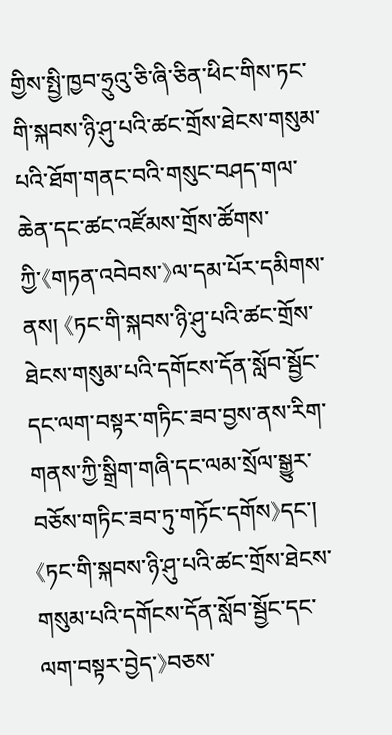གྱིས་སྤྱི་ཁྱབ་ཧྲུའུ་ཅི་ཞི་ཅིན་ཕིང་གིས་ཏང་གི་སྐབས་ཉི་ཤུ་པའི་ཚང་གྲོས་ཐེངས་གསུམ་པའི་ཐོག་གནང་བའི་གསུང་བཤད་གལ་ཆེན་དང་ཚང་འཛོམས་གྲོས་ཚོགས་ཀྱི་《གཏན་འབེབས་》ལ་དམ་པོར་དམིགས་ནས། 《ཏང་གི་སྐབས་ཉི་ཤུ་པའི་ཚང་གྲོས་ཐེངས་གསུམ་པའི་དགོངས་དོན་སློབ་སྦྱོང་དང་ལག་བསྟར་གཏིང་ཟབ་བྱས་ནས་རིག་གནས་ཀྱི་སྒྲིག་གཞི་དང་ལམ་སྲོལ་སྒྱུར་བཅོས་གཏིང་ཟབ་ཏུ་གཏོང་དགོས》དང་། 《ཏང་གི་སྐབས་ཉི་ཤུ་པའི་ཚང་གྲོས་ཐེངས་གསུམ་པའི་དགོངས་དོན་སློབ་སྦྱོང་དང་ལག་བསྟར་བྱེད་》བཅས་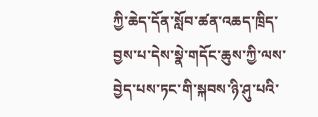ཀྱི་ཆེད་དོན་སློབ་ཚན་འཆད་ཁྲིད་བྱས་པ་དེས་སྣེ་གདོང་ཆུས་ཀྱི་ལས་བྱེད་པས་ཏང་གི་སྐབས་ཉི་ཤུ་པའི་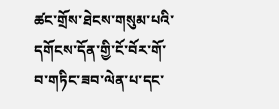ཚང་གྲོས་ཐེངས་གསུམ་པའི་དགོངས་དོན་གྱི་ངོ་བོར་གོ་བ་གཏིང་ཟབ་ལེན་པ་དང་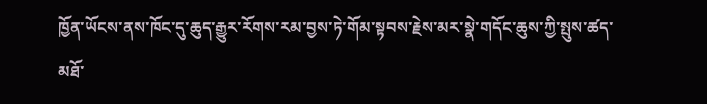ཁྱོན་ཡོངས་ནས་ཁོང་དུ་ཆུད་རྒྱུར་རོགས་རམ་བྱས་ཏེ་གོམ་སྟབས་རྗེས་མར་སྣེ་གདོང་ཆུས་ཀྱི་སྤུས་ཚད་མཐོ་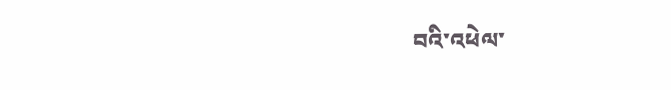བའི་འཕེལ་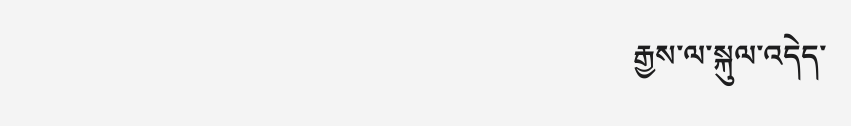རྒྱས་ལ་སྐུལ་འདེད་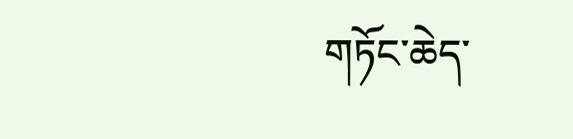གཏོང་ཆེད་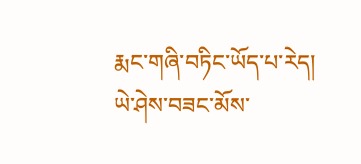རྨང་གཞི་བཏིང་ཡོད་པ་རེད། ཡེ་ཤེས་བཟང་མོས་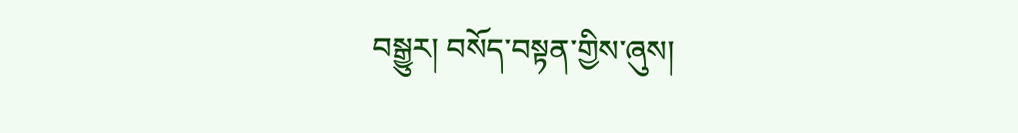བསྒྱུར། བསོད་བསྟན་གྱིས་ཞུས།